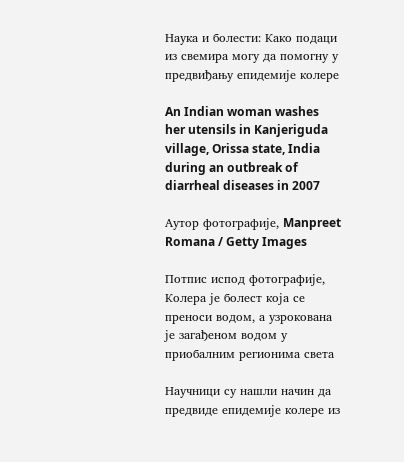Наука и болести: Како подаци из свемира могу да помогну у предвиђању епидемије колере

An Indian woman washes her utensils in Kanjeriguda village, Orissa state, India during an outbreak of diarrheal diseases in 2007

Аутор фотографије, Manpreet Romana / Getty Images

Потпис испод фотографије, Колера је болест која се преноси водом, а узрокована је загађеном водом у приобалним регионима света

Научници су нашли начин да предвиде епидемије колере из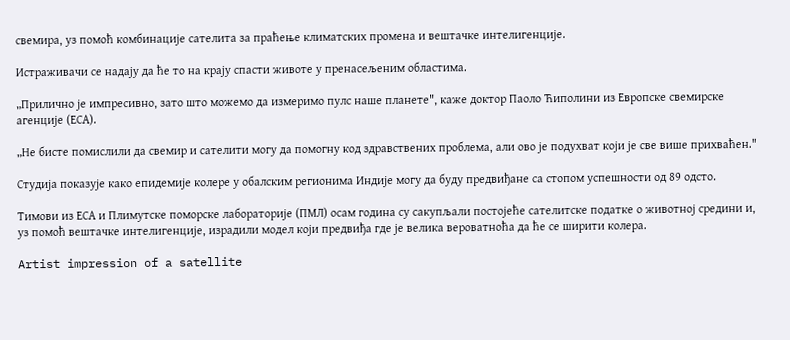свемира, уз помоћ комбинације сателита за праћење климатских промена и вештачке интелигенције.

Истраживачи се надају да ће то на крају спасти животе у пренасељеним областима.

„Прилично је импресивно, зато што можемо да измеримо пулс наше планете", каже доктор Паоло Ћиполини из Европске свемирске агенције (ЕСА).

„Не бисте помислили да свемир и сателити могу да помогну код здравствених проблема, али ово је подухват који је све више прихваћен."

Студија показује како епидемије колере у обалским регионима Индије могу да буду предвиђане са стопом успешности од 89 одсто.

Тимови из ЕСА и Плимутске поморске лабораторије (ПМЛ) осам година су сакупљали постојеће сателитске податке о животној средини и, уз помоћ вештачке интелигенције, израдили модел који предвиђа где је велика вероватноћа да ће се ширити колера.

Artist impression of a satellite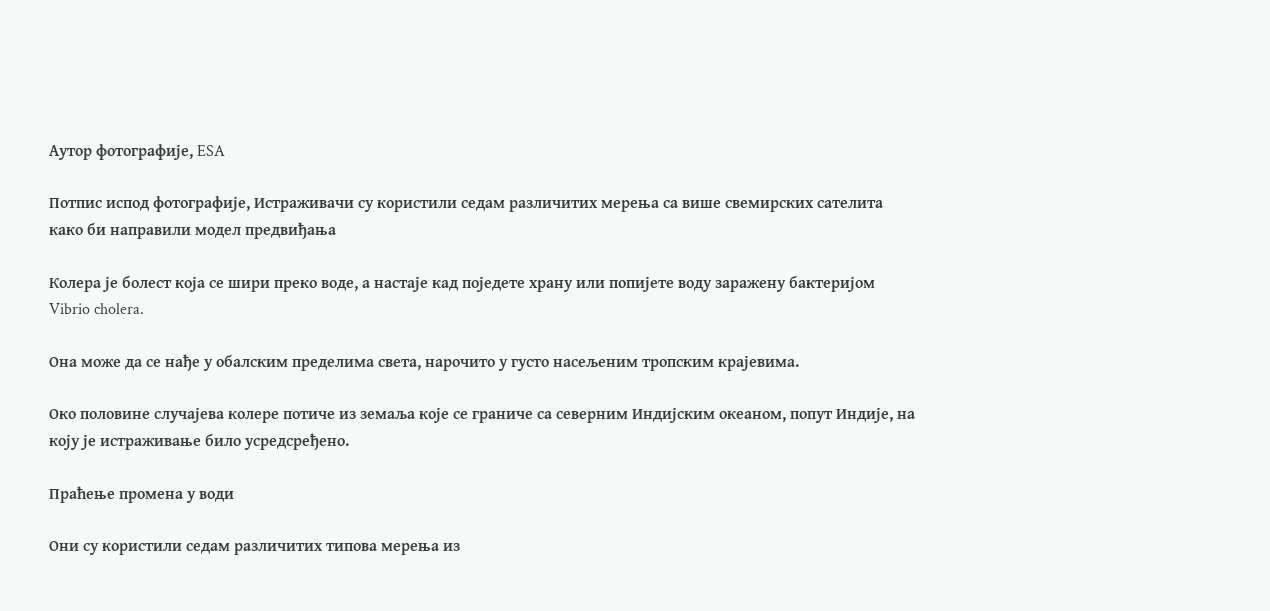Аутор фотографије, ESA

Потпис испод фотографије, Истраживачи су користили седам различитих мерења са више свемирских сателита како би направили модел предвиђања

Колера је болест која се шири преко воде, а настаје кад поједете храну или попијете воду заражену бактеријом Vibrio cholera.

Она може да се нађе у обалским пределима света, нарочито у густо насељеним тропским крајевима.

Око половине случајева колере потиче из земаља које се граниче са северним Индијским океаном, попут Индије, на коју је истраживање било усредсређено.

Праћење промена у води

Они су користили седам различитих типова мерења из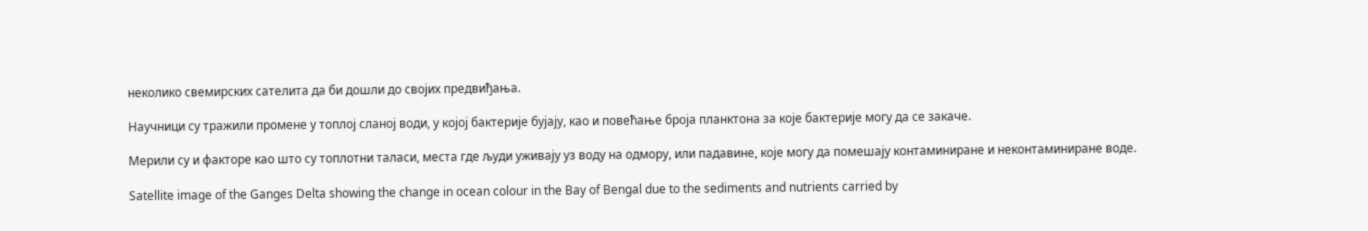неколико свемирских сателита да би дошли до својих предвиђања.

Научници су тражили промене у топлој сланој води, у којој бактерије бујају, као и повећање броја планктона за које бактерије могу да се закаче.

Мерили су и факторе као што су топлотни таласи, места где људи уживају уз воду на одмору, или падавине, које могу да помешају контаминиране и неконтаминиране воде.

Satellite image of the Ganges Delta showing the change in ocean colour in the Bay of Bengal due to the sediments and nutrients carried by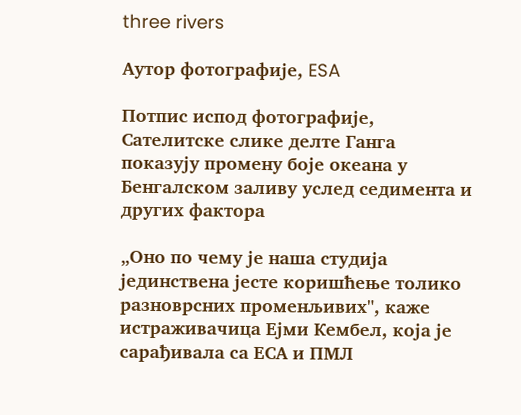three rivers

Аутор фотографије, ESA

Потпис испод фотографије, Сателитске слике делте Ганга показују промену боје океана у Бенгалском заливу услед седимента и других фактора

„Оно по чему је наша студија јединствена јесте коришћење толико разноврсних променљивих", каже истраживачица Ејми Кембел, која је сарађивала са ЕСА и ПМЛ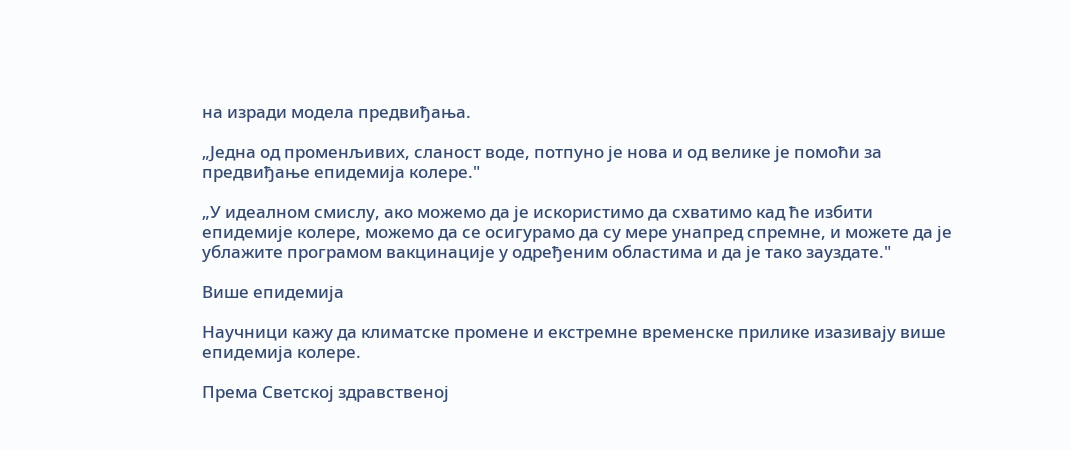на изради модела предвиђања.

„Једна од променљивих, сланост воде, потпуно је нова и од велике је помоћи за предвиђање епидемија колере."

„У идеалном смислу, ако можемо да је искористимо да схватимо кад ће избити епидемије колере, можемо да се осигурамо да су мере унапред спремне, и можете да је ублажите програмом вакцинације у одређеним областима и да је тако зауздате."

Више епидемија

Научници кажу да климатске промене и екстремне временске прилике изазивају више епидемија колере.

Према Светској здравственој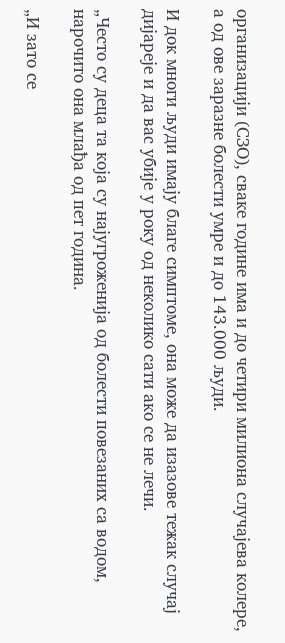организацији (СЗО), сваке године има и до четири милиона случајева колере, а од ове заразне болести умре и до 143.000 људи.

И док многи људи имају благе симптоме, она може да изазове тежак случај дијареје и да вас убије у року од неколико сати ако се не лечи.

„Често су деца та која су најугроженија од болести повезаних са водом, нарочито она млађа од пет година.

„И зато се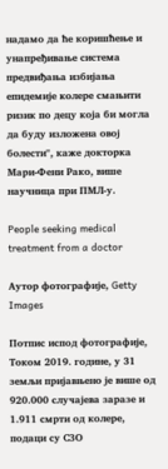надамо да ће коришћење и унапређивање система предвиђања избијања епидемије колере смањити ризик по децу која би могла да буду изложена овој болести", каже докторка Мари-Фени Рако, више научница при ПМЛ-у.

People seeking medical treatment from a doctor

Аутор фотографије, Getty Images

Потпис испод фотографије, Током 2019. године, у 31 земљи пријавњено је више од 920.000 случајева заразе и 1.911 смрти од колере, подаци су СЗО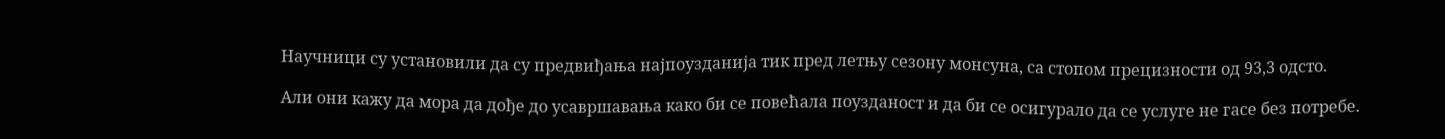Научници су установили да су предвиђања најпоузданија тик пред летњу сезону монсуна, са стопом прецизности од 93,3 одсто.

Али они кажу да мора да дође до усавршавања како би се повећала поузданост и да би се осигурало да се услуге не гасе без потребе.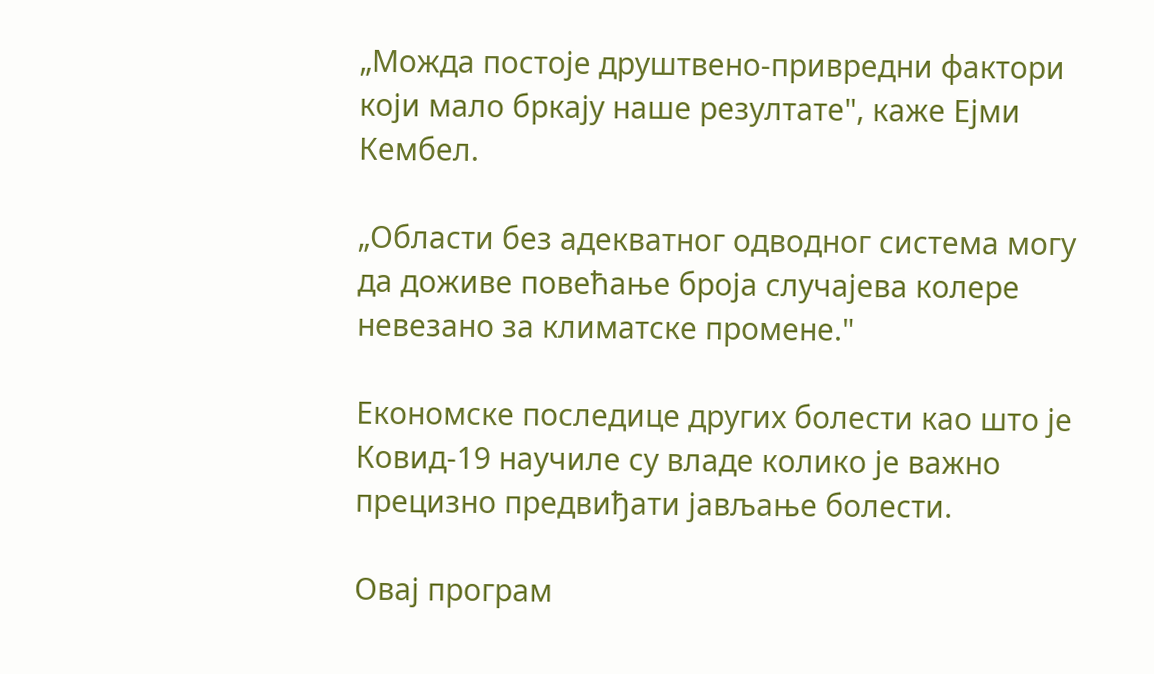„Можда постоје друштвено-привредни фактори који мало бркају наше резултате", каже Ејми Кембел.

„Области без адекватног одводног система могу да доживе повећање броја случајева колере невезано за климатске промене."

Економске последице других болести као што је Ковид-19 научиле су владе колико је важно прецизно предвиђати јављање болести.

Овај програм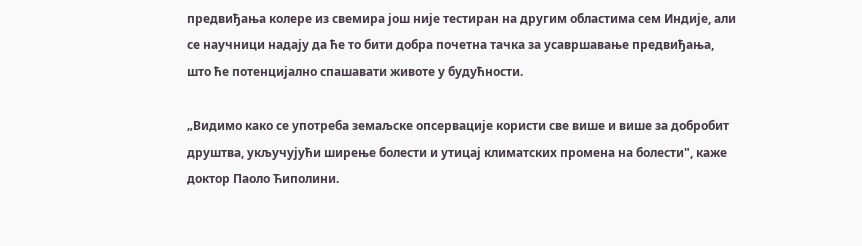предвиђања колере из свемира још није тестиран на другим областима сем Индије, али се научници надају да ће то бити добра почетна тачка за усавршавање предвиђања, што ће потенцијално спашавати животе у будућности.

„Видимо како се употреба земаљске опсервације користи све више и више за добробит друштва, укључујући ширење болести и утицај климатских промена на болести", каже доктор Паоло Ћиполини.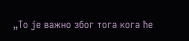„То је важно због тога кога ће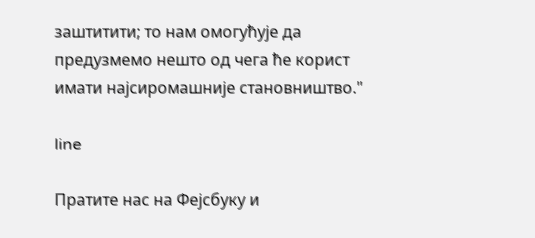заштитити; то нам омогућује да предузмемо нешто од чега ће корист имати најсиромашније становништво."

line

Пратите нас на Фејсбуку и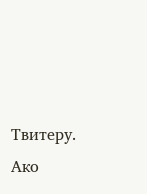Твитеру. Ако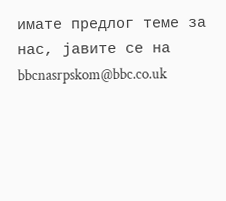имате предлог теме за нас, јавите се на bbcnasrpskom@bbc.co.uk